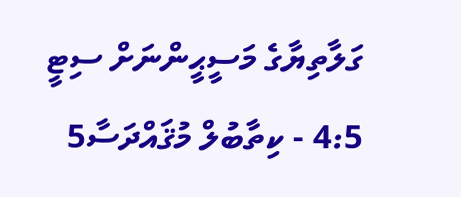ގަލާތިޔާގެ މަސީޙީންނަށް ސިޓީ 4:5 - ކިތާބުލް މުޤައްދަސާ5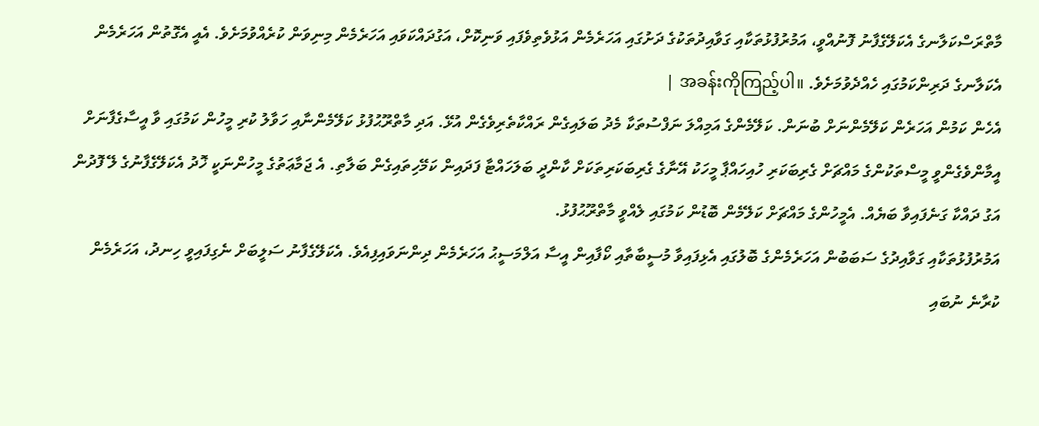މާތްރަސްކަލާނގެ އެކަލޭގެފާނު ފޮނުއްވީ، އަމުރުފުޅުތަކާއި ގަވާއިދުތަކުގެ ދަށުގައި އަހަރެމެން އަޅުވެތިވެފައި ވަނިކޮށް، އަގުދައްކަވައި އަހަރެމެން މިނިވަން ކުރެއްވުމަށެވެ. އެއީ އެގޮތުން އަހަރެމެން އެކަލާނގެ ދަރިންކަމުގައި ހެއްދެވުމަށެވެ. အခန်းကိုကြည့်ပါ။ |
އެހެން ކަމުން އަހަރެން ކަލޭމެންނަށް ބުނަން. ކަލޭމެންގެ އަމިއްލަ ނަފްސުތަކާ މެދު ބަލައިގެން ރައްކާތެރިވެގެން އުޅޭ. އަދި މާތްރޫޙުފުޅު ކަލޭމެންނާއި ހަވާލު ކުރި މީހުން ކަމުގައި ވާ އީސާގެފާނަށް އީމާންވެގެންވީ މީސްތަކުންގެ މައްޗަށް ގެރިބަކަރި ހުއިހައްޕާ މީހަކު އޭނާގެ ގެރިބަކަރިތަކަށް ކާންދީ ބަލަހައްޓާ ފަދައިން ކަމޭހިތައިގެން ބަލާތި. އެ ޖަމާޢަތުގެ މީހުންނަކީ ޚޮދު އެކަލޭގެފާނުގެ ލޭ ފޮދުން އަގު ދައްކާ ގަނެފައިވާ ބަޔެއް. އެމީހުންގެ މައްޗަށް ކަލޭމެން ބޮޑުން ކަމުގައި ލެއްވީ މާތްރޫޙުފުޅު.
އަމުރުފުޅުތަކާއި ގަވާއިދުގެ ސަބަބުން އަހަރެމެންގެ ބޮލުގައި އެޅިފައިވާ މުސީބާތާއި ކޯފާއިން އީސާ އަލްމަސީޙު އަހަރެމެން ދިންނަވައިފިއެވެ. އެކަލޭގެފާނު ސަލީބަށް ނެގިފައިވީ ހިނދު، އަހަރެމެން ކުރާނެ ނުބައި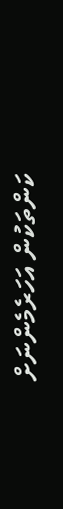ކަންތަކުން އަހަރެމެންނަށް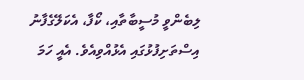ލިބެންވީ މުސީބާތާއި، ކޯފާ، އެކަލޭގެފާނު އިސްތަށިފުޅުގައި އެޅުއްވިއެވެ. އެއީ ހަމަ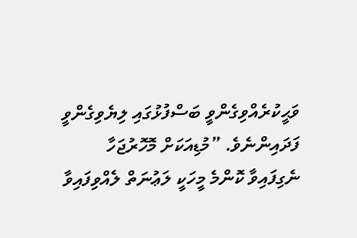ވަޙީކުރެއްވިގެންވީ ބަސްފުޅުގައި ލިޔެވިގެންވީ ފަދައިންނެވެ. ”މުޑިއަކަށް މޮހޮރުޖަހާ ނެގިފައިވާ ކޮންމެ މީހަކީ ލަޢުނަތް ލެއްވިފައިވާ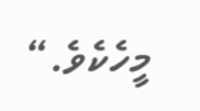މީހެކެވެ.“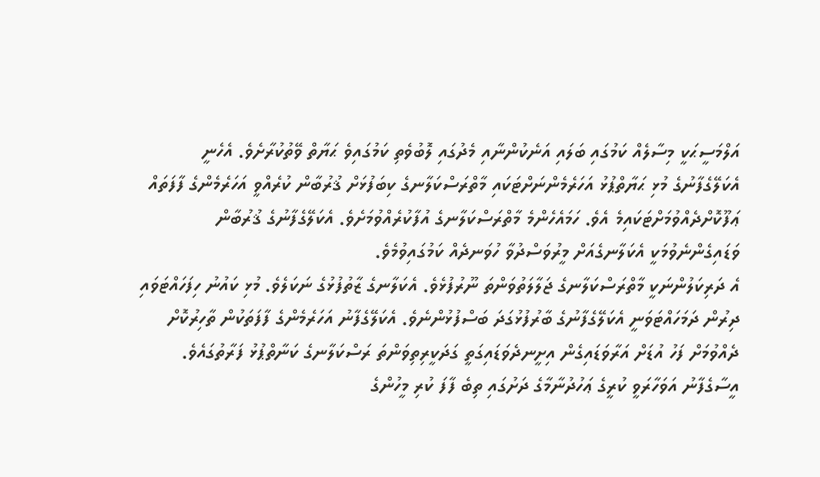އަލްމަސީޙަކީ މިސާލެއް ކަމުގައި ބަލައި އަނެކުންނާއި މެދުގައި ލޮބުވެތި ކަމުގައިވެ ޙަޔާތް ވޭތުކުރާށެވެ. އެހެނީ އެކަލޭގެފާނުގެ މުޅި ޙަޔާތްޕުޅު އަހަރެމެންނަށްޓަކައި މާތްރަސްކަލާނގެ ކިބަފުޅަށް ޤުރުބާން ކުރެއްވީ އަހަރެމެންގެ ފާފަތައް ޢަފޫކޮށްދެއްވުމަށްޓަކައިމެ އެވެ. ހަމައެހެންމެ މާތްރަސްކަލާނގެ އުފާކުރެއްވުމަށެވެ. އެކަލޭގެފާނުގެ ޤުރުބާން ވަޑައިގެންނެވުމަކީ އެކަލާނގެއަށް މީރުވަސްދުވާ ހުވަނދެއް ކަމުގައިވުމެވެ.
އެ ދަރިކަލުންނަކީ މާތްރަސްކަލާނގެ ޖަލާލަތުވަންތަ ނޫރުފުޅެވެ. އެކަލާނގެ ޒާތުފުޅުގެ ނަކަލެވެ. މުޅި ކައުނު ހިފަހައްޓަވައި ދިރުން ދަމަހައްޓަވަނީ އެކަލޭގެފާނުގެ ބާރުފުޅުގަދަ ބަސްފުޅުންނެވެ. އެކަލޭގެފާނު އަހަރެމެންގެ ފާފަތަކުން ތާހިރުކޮށް ދެއްވުމަށް ފަހު އުޑަށް އަރާވަޑައިގެން އިށީނދެވަޑައިގަތީ ގަދަކީރިތިވަންތަ ރަސްކަލާނގެ ކަނާތްޕުޅު ފަރާތުގައެވެ.
އީސާގެފާނު އަވަހާރަވީ ކުރީގެ ޢަހުދުނާމާގެ ދަށުގައި ތިބެ ފާފަ ކުރި މީހުންގެ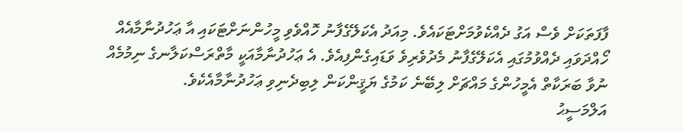ފާފަތަކަށް ވެސް އަގު ދެއްކެވުމަށްޓަކައެވެ. މިއަދު އެކަލޭގެފާނު ހޮއްވެވި މީހުންނަށްޓަކައި އާ ޢަހުދުނާމާއެއް ހޯއްދަވައި ދެއްވުމުގައި އެކަލޭގެފާނު މެދުވެރިވެ ވަޑައިގެންފިއެވެ. އެ ޢަހުދުނާމާއަކީ މާތްރަސްކަލާނގެ ނިމުމެއް ނުވާ ބަރަކާތް އެމީހުންގެ މައްޗަށް ލިބޭނެ ކަމުގެ ޔަޤީންކަން ލިބިދެނިވި ޢަހުދުނާމާއެކެވެ.
އަލްމަސީޙު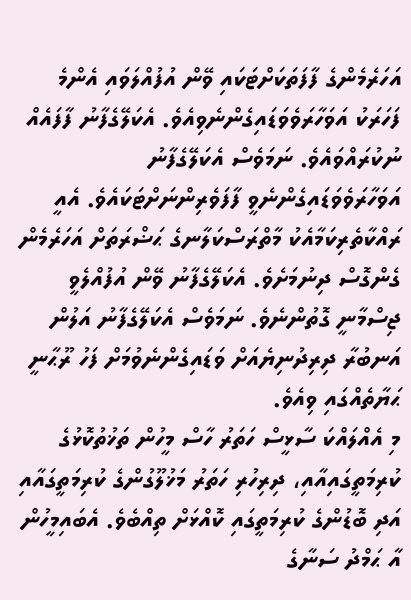އަހަރެމެންގެ ފާފަތަކަށްޓަކައި ވޭން އުފުއްލަވައި އެންމެ ފަހަރަކު އަވަހާރަވެވަޑައިގެންނެވިއެވެ. އެކަލޭގެފާނު ފާފައެއް ނުކުރައްވައެވެ. ނަމަވެސް އެކަލޭގެފާނު އަވަހާރަވެވަޑައިގެންނެވީ ފާފަވެރިންނަށްޓަކައެވެ. އެއީ ރައްކާތެރިކަމާއެކު މާތްރަސްކަލާނގެ ޙަޟްރަތަށް އަހަރެމެން ގެންގޮސް ދިނުމަށެވެ. އެކަލޭގެފާނު ވޭން އުފުއްލެވީ ޖިސްމާނީ ގޮތުންނެވެ. ނަމަވެސް އެކަލޭގެފާނު އަލުން އަނބުރާ ދިރިދުނިޔެއަށް ވަޑައިގެންނެވުމަށް ފަހު ރޫޙާނީ ޙަޔާތެއްގައި ވިއެވެ.
މި އެއްލައްކަ ސާޅީސް ހަތަރު ހާސް މީހުން ތަޚުތުކޮޅުގެ ކުރިމަތީގައިއާއި، ދިރިހުރި ހަތަރު މަޚުލޫގުންގެ ކުރިމަތީގައާއި އަދި ބޮޑުންގެ ކުރިމަތީގައި ކޮއްޅަށް ތިއްބެވެ. އެބައިމީހުން އާ ޙަމްދު ސަނާގެ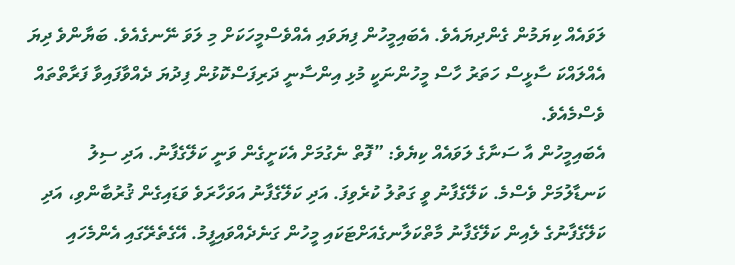ލަވައެއް ކިޔަމުން ގެންދިޔައެވެ. އެބައިމީހުން ފިޔަވައި އެއްވެސްމީހަކަށް މި ލަވަ ނޭނގެއެވެ. ބަޔާންވެ ދިޔަ އެއްލައްކަ ސާޅީސް ހަތަރު ހާސް މީހުންނަކީ މުޅި އިންސާނީ ދަރިފަސްކޮޅުން ފިދުޔަ ދެއްވާފައިވާ ފަރާތްތައް ވެސްމެއެވެ.
އެބައިމީހުން އާ ސަނާގެ ލަވައެއް ކިޔެވެ: ”ފޮތް ނެގުމަށް އެކަށީގެން ވަނީ ކަލޭގެފާނު. އަދި ސިލު ކަނޑާލުމަށް ވެސްމެ. ކަލޭގެފާނު ވީ ގަތުލު ކުރެވިފަ. އަދި ކަލޭގެފާނު އަވަހާރަވެ ވަޑައިގެން ޤުރުބާންވި، އަދި ކަލޭގެފާނުގެ ލެއިން ކަލޭގެފާނު މާތްކަލާނގެއަށްޓަކައި މީހުން ގަނެދެއްވައިފީމު. އޭގެތެރޭގައި އެންމެހައި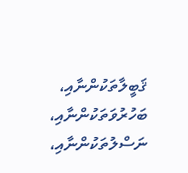ޤަބީލާތަކުންނާއި، ބަހުރުވަތަކުންނާއި، ނަސްލުތަކުންނާއި،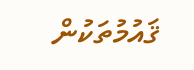ޤައުމުތަކުން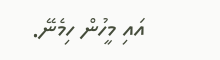އައި މީހުން ހިމެނޭ.